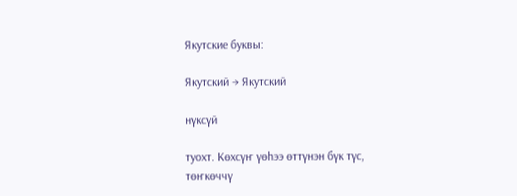Якутские буквы:

Якутский → Якутский

нүксүй

туохт. Көхсүҥ үөһээ өттүнэн бүк түс, төҥкөччү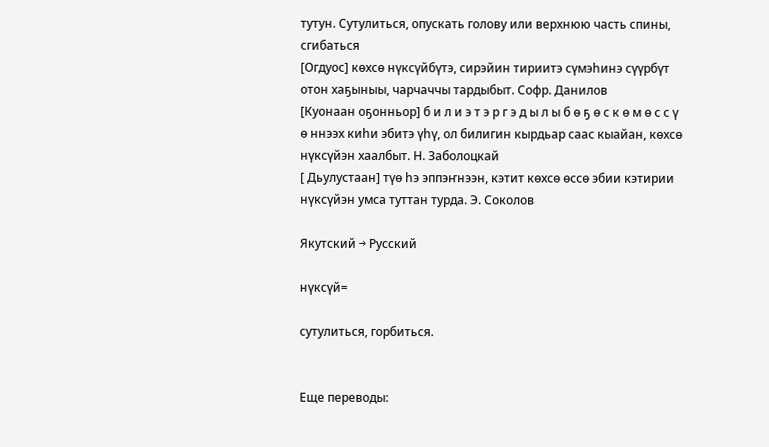тутун. Сутулиться, опускать голову или верхнюю часть спины, сгибаться
[Огдуос] көхсө нүксүйбүтэ, сирэйин тириитэ сүмэһинэ сүүрбүт отон хаҕыныы, чарчаччы тардыбыт. Софр. Данилов
[Куонаан оҕонньор] б и л и э т э р г э д ы л ы б ө ҕ ө с к ө м ө с с ү ө ннээх киһи эбитэ үһү, ол билигин кырдьар саас кыайан, көхсө нүксүйэн хаалбыт. Н. Заболоцкай
[ Дьулустаан] түө һэ эппэҥнээн, кэтит көхсө өссө эбии кэтирии нүксүйэн умса туттан турда. Э. Соколов

Якутский → Русский

нүксүй=

сутулиться, горбиться.


Еще переводы: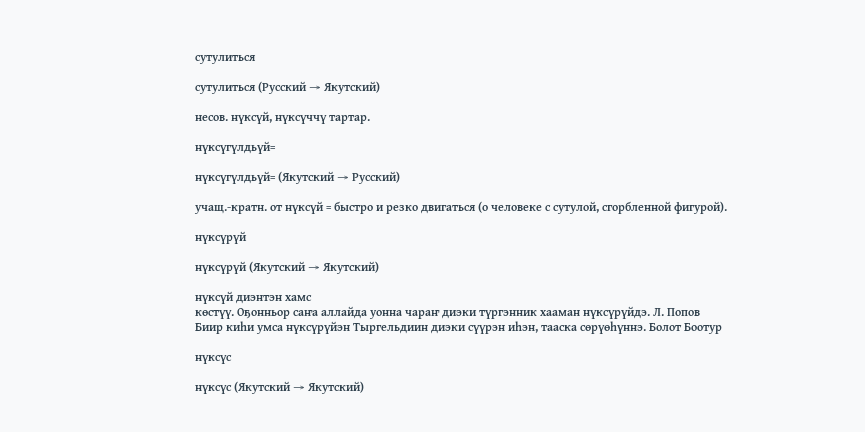сутулиться

сутулиться (Русский → Якутский)

несов. нүксүй, нүксүччү тартар.

нүксүгүлдьүй=

нүксүгүлдьүй= (Якутский → Русский)

учащ.-кратн. от нүксүй = быстро и резко двигаться (о человеке с сутулой, сгорбленной фигурой).

нүксүрүй

нүксүрүй (Якутский → Якутский)

нүксүй диэнтэн хамс
көстүү. Оҕонньор саҥа аллайда уонна чараҥ диэки түргэнник хааман нүксүрүйдэ. Л. Попов
Биир киһи умса нүксүрүйэн Тыргельдиин диэки сүүрэн иһэн, тааска сөрүөһүннэ. Болот Боотур

нүксүс

нүксүс (Якутский → Якутский)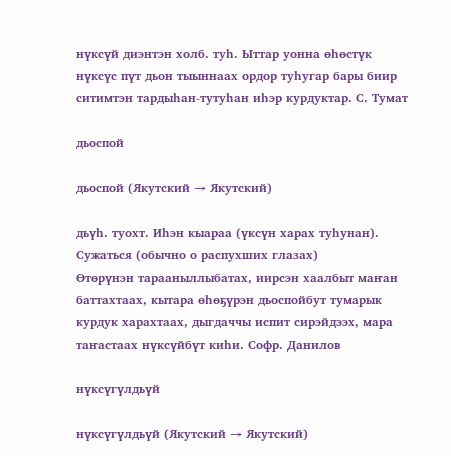нүксүй диэнтэн холб. туһ. Ыттар уонна өһөстүк нүксүс пүт дьон тыыннаах ордор туһугар бары биир ситимтэн тардыһан-тутуһан иһэр курдуктар. С. Тумат

дьоспой

дьоспой (Якутский → Якутский)

дьүһ. туохт. Иһэн кыараа (үксүн харах туһунан). Сужаться (обычно о распухших глазах)
Өтөрүнэн тарааныллыбатах, иирсэн хаалбыт маҥан баттахтаах, кытара өһөҕүрэн дьоспойбут тумарык курдук харахтаах, дыгдаччы испит сирэйдээх, мара таҥастаах нүксүйбүт киһи. Софр. Данилов

нүксүгүлдьүй

нүксүгүлдьүй (Якутский → Якутский)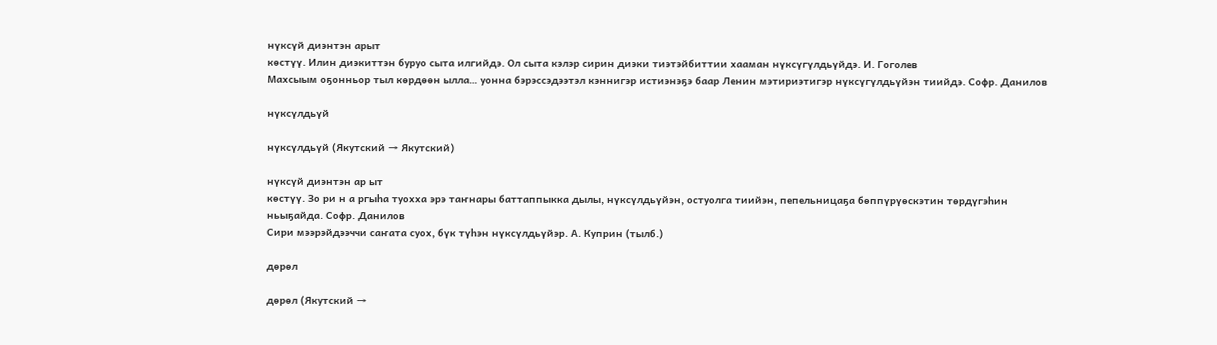нүксүй диэнтэн арыт
көстүү. Илин диэкиттэн буруо сыта илгийдэ. Ол сыта кэлэр сирин диэки тиэтэйбиттии хааман нүксүгүлдьүйдэ. И. Гоголев
Махсыым оҕонньор тыл көрдөөн ылла… уонна бэрэссэдээтэл кэннигэр истиэнэҕэ баар Ленин мэтириэтигэр нүксүгүлдьүйэн тиийдэ. Софр. Данилов

нүксүлдьүй

нүксүлдьүй (Якутский → Якутский)

нүксүй диэнтэн ар ыт
көстүү. Зо ри н а ргыһа туохха эрэ таҥнары баттаппыкка дылы, нүксүлдьүйэн, остуолга тиийэн, пепельницаҕа бөппүрүөскэтин төрдүгэһин ньыҕайда. Софр. Данилов
Сири мээрэйдээччи саҥата суох, бүк түһэн нүксүлдьүйэр. А. Куприн (тылб.)

дөрөл

дөрөл (Якутский →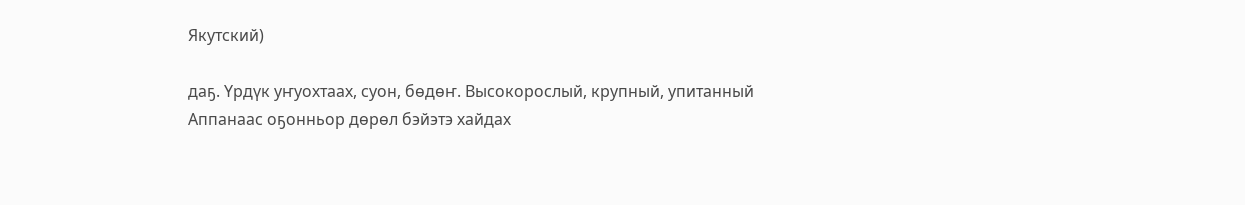Якутский)

даҕ. Үрдүк уҥуохтаах, суон, бөдөҥ. Высокорослый, крупный, упитанный
Аппанаас оҕонньор дөрөл бэйэтэ хайдах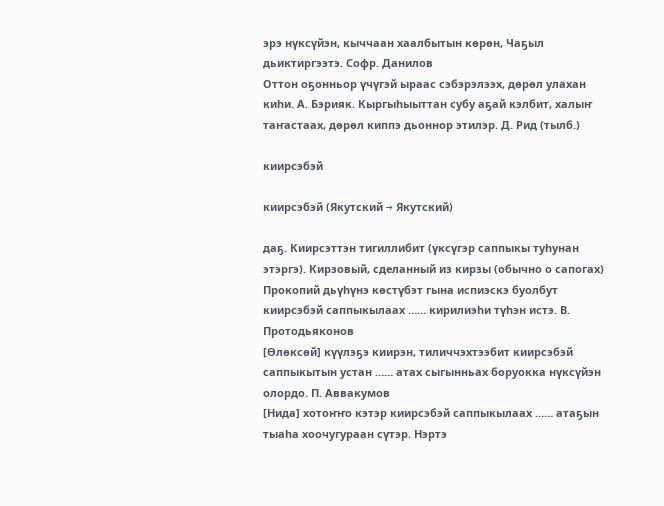эрэ нүксүйэн, кыччаан хаалбытын көрөн, Чаҕыл дьиктиргээтэ. Софр. Данилов
Оттон оҕонньор үчүгэй ыраас сэбэрэлээх, дөрөл улахан киһи. А. Бэрияк. Кыргыһыыттан субу аҕай кэлбит, халыҥ таҥастаах, дөрөл киппэ дьоннор этилэр. Д. Рид (тылб.)

киирсэбэй

киирсэбэй (Якутский → Якутский)

даҕ. Киирсэттэн тигиллибит (үксүгэр саппыкы туһунан этэргэ). Кирзовый, сделанный из кирзы (обычно о сапогах)
Прокопий дьүһүнэ көстүбэт гына испиэскэ буолбут киирсэбэй саппыкылаах …… кирилиэһи түһэн истэ. В. Протодьяконов
[Өлөксөй] күүлэҕэ киирэн, тиличчэхтээбит киирсэбэй саппыкытын устан …… атах сыгынньах боруокка нүксүйэн олордо. П. Аввакумов
[Нида] хотоҥҥо кэтэр киирсэбэй саппыкылаах …… атаҕын тыаһа хоочугураан сүтэр. Нэртэ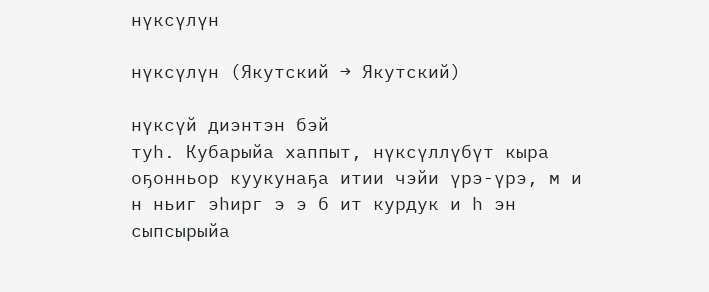нүксүлүн

нүксүлүн (Якутский → Якутский)

нүксүй диэнтэн бэй
туһ. Кубарыйа хаппыт, нүксүллүбүт кыра оҕонньор куукунаҕа итии чэйи үрэ-үрэ, м и н ньиг эһирг э э б ит курдук и һ эн сыпсырыйа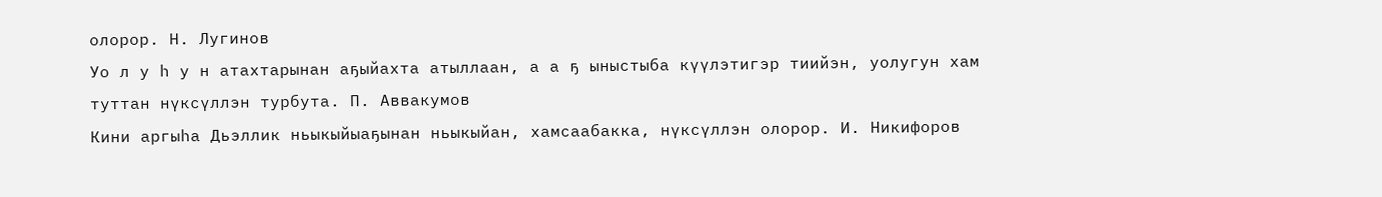олорор. Н. Лугинов
Уо л у һ у н атахтарынан аҕыйахта атыллаан, а а ҕ ыныстыба күүлэтигэр тиийэн, уолугун хам туттан нүксүллэн турбута. П. Аввакумов
Кини аргыһа Дьэллик ньыкыйыаҕынан ньыкыйан, хамсаабакка, нүксүллэн олорор. И. Никифоров